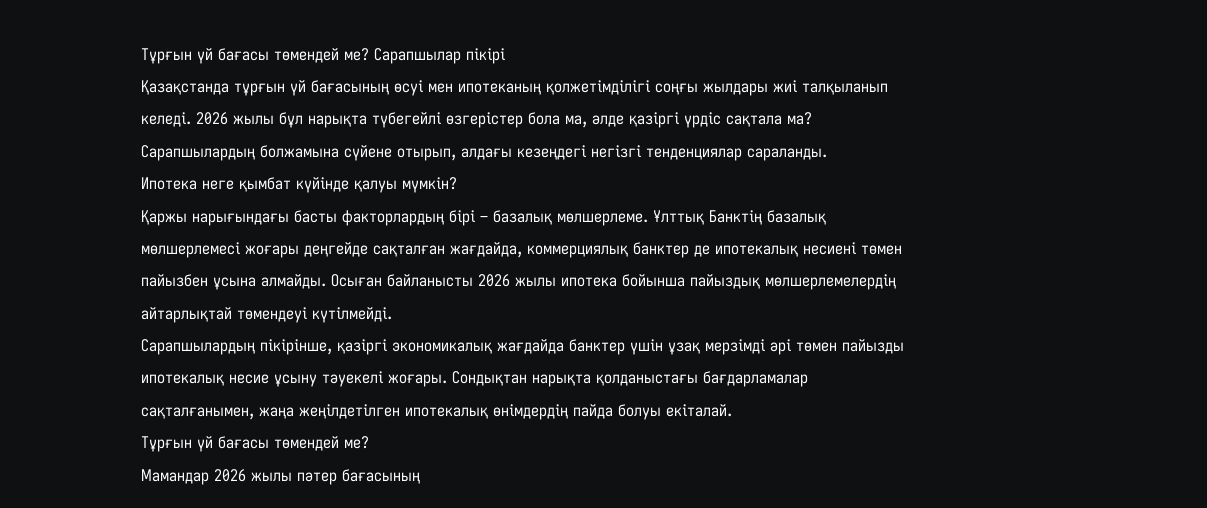Тұрғын үй бағасы төмендей ме? Сарапшылар пікірі
Қазақстанда тұрғын үй бағасының өсуі мен ипотеканың қолжетімділігі соңғы жылдары жиі талқыланып келеді. 2026 жылы бұл нарықта түбегейлі өзгерістер бола ма, әлде қазіргі үрдіс сақтала ма? Сарапшылардың болжамына сүйене отырып, алдағы кезеңдегі негізгі тенденциялар сараланды.
Ипотека неге қымбат күйінде қалуы мүмкін?
Қаржы нарығындағы басты факторлардың бірі – базалық мөлшерлеме. Ұлттық Банктің базалық мөлшерлемесі жоғары деңгейде сақталған жағдайда, коммерциялық банктер де ипотекалық несиені төмен пайызбен ұсына алмайды. Осыған байланысты 2026 жылы ипотека бойынша пайыздық мөлшерлемелердің айтарлықтай төмендеуі күтілмейді.
Сарапшылардың пікірінше, қазіргі экономикалық жағдайда банктер үшін ұзақ мерзімді әрі төмен пайызды ипотекалық несие ұсыну тәуекелі жоғары. Сондықтан нарықта қолданыстағы бағдарламалар сақталғанымен, жаңа жеңілдетілген ипотекалық өнімдердің пайда болуы екіталай.
Тұрғын үй бағасы төмендей ме?
Мамандар 2026 жылы пәтер бағасының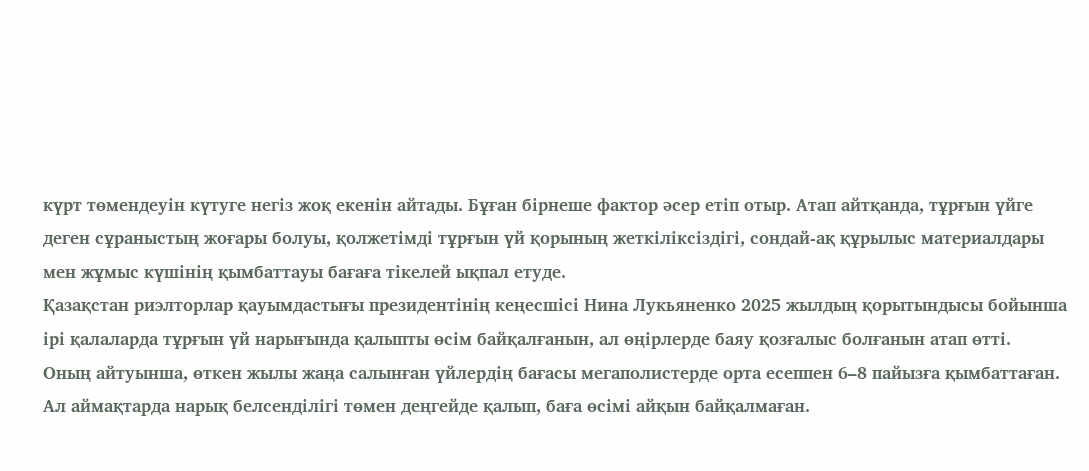күрт төмендеуін күтуге негіз жоқ екенін айтады. Бұған бірнеше фактор әсер етіп отыр. Атап айтқанда, тұрғын үйге деген сұраныстың жоғары болуы, қолжетімді тұрғын үй қорының жеткіліксіздігі, сондай-ақ құрылыс материалдары мен жұмыс күшінің қымбаттауы бағаға тікелей ықпал етуде.
Қазақстан риэлторлар қауымдастығы президентінің кеңесшісі Нина Лукьяненко 2025 жылдың қорытындысы бойынша ірі қалаларда тұрғын үй нарығында қалыпты өсім байқалғанын, ал өңірлерде баяу қозғалыс болғанын атап өтті.
Оның айтуынша, өткен жылы жаңа салынған үйлердің бағасы мегаполистерде орта есеппен 6–8 пайызға қымбаттаған. Ал аймақтарда нарық белсенділігі төмен деңгейде қалып, баға өсімі айқын байқалмаған.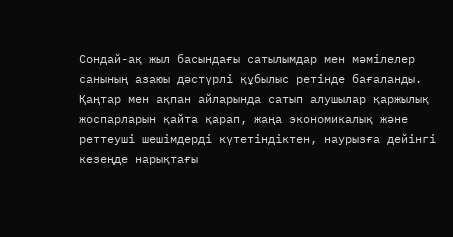Сондай-ақ жыл басындағы сатылымдар мен мәмілелер санының азаюы дәстүрлі құбылыс ретінде бағаланды. Қаңтар мен ақпан айларында сатып алушылар қаржылық жоспарларын қайта қарап, жаңа экономикалық және реттеуші шешімдерді күтетіндіктен, наурызға дейінгі кезеңде нарықтағы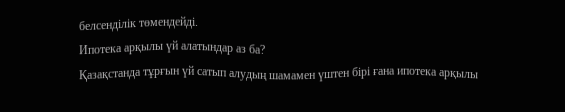белсенділік төмендейді.
Ипотека арқылы үй алатындар аз ба?
Қазақстанда тұрғын үй сатып алудың шамамен үштен бірі ғана ипотека арқылы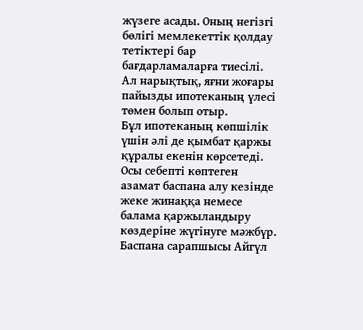жүзеге асады. Оның негізгі бөлігі мемлекеттік қолдау тетіктері бар бағдарламаларға тиесілі. Ал нарықтық, яғни жоғары пайызды ипотеканың үлесі төмен болып отыр.
Бұл ипотеканың көпшілік үшін әлі де қымбат қаржы құралы екенін көрсетеді. Осы себепті көптеген азамат баспана алу кезінде жеке жинаққа немесе балама қаржыландыру көздеріне жүгінуге мәжбүр.
Баспана сарапшысы Айгүл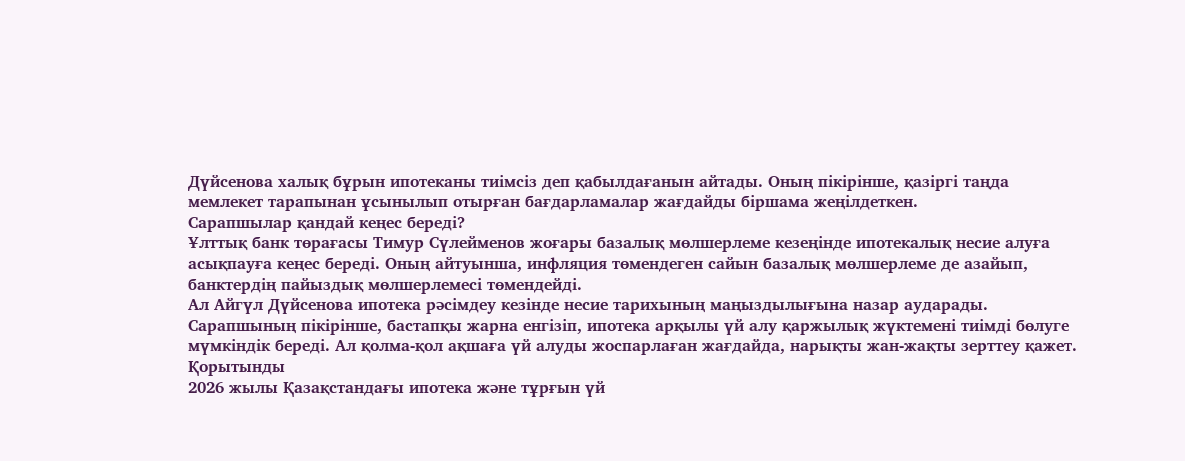Дүйсенова халық бұрын ипотеканы тиімсіз деп қабылдағанын айтады. Оның пікірінше, қазіргі таңда мемлекет тарапынан ұсынылып отырған бағдарламалар жағдайды біршама жеңілдеткен.
Сарапшылар қандай кеңес береді?
Ұлттық банк төрағасы Тимур Сүлейменов жоғары базалық мөлшерлеме кезеңінде ипотекалық несие алуға асықпауға кеңес береді. Оның айтуынша, инфляция төмендеген сайын базалық мөлшерлеме де азайып, банктердің пайыздық мөлшерлемесі төмендейді.
Ал Айгүл Дүйсенова ипотека рәсімдеу кезінде несие тарихының маңыздылығына назар аударады. Сарапшының пікірінше, бастапқы жарна енгізіп, ипотека арқылы үй алу қаржылық жүктемені тиімді бөлуге мүмкіндік береді. Ал қолма-қол ақшаға үй алуды жоспарлаған жағдайда, нарықты жан-жақты зерттеу қажет.
Қорытынды
2026 жылы Қазақстандағы ипотека және тұрғын үй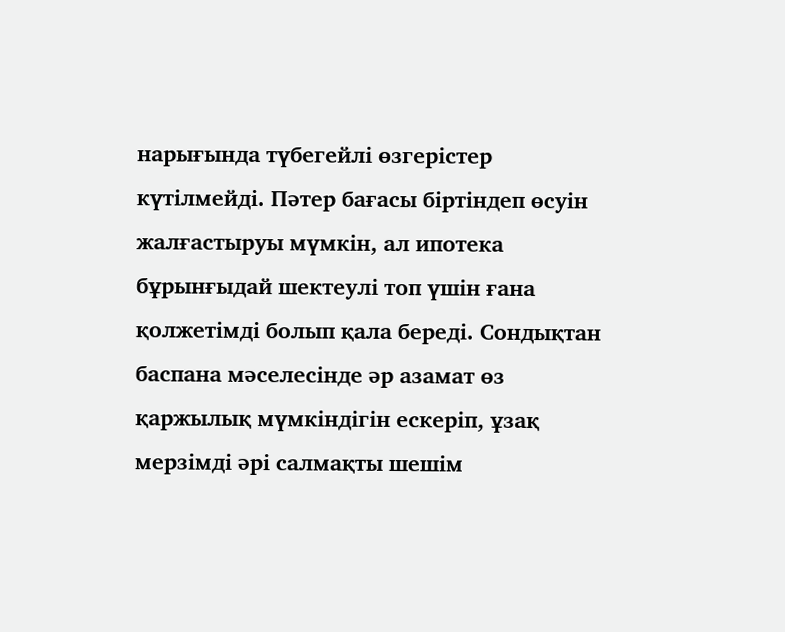нарығында түбегейлі өзгерістер күтілмейді. Пәтер бағасы біртіндеп өсуін жалғастыруы мүмкін, ал ипотека бұрынғыдай шектеулі топ үшін ғана қолжетімді болып қала береді. Сондықтан баспана мәселесінде әр азамат өз қаржылық мүмкіндігін ескеріп, ұзақ мерзімді әрі салмақты шешім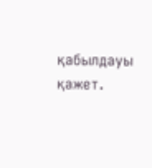қабылдауы қажет.